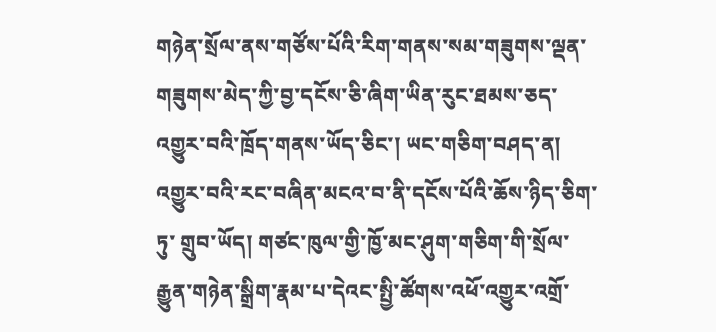གཉེན་སྲོལ་ནས་གཙོས་པོའི་རིག་གནས་སམ་གཟུགས་ལྡན་གཟུགས་མེད་ཀྱི་བྱ་དངོས་ཅི་ཞིག་ཡིན་རུང་ཐམས་ཅད་འགྱུར་བའི་ཁྲོད་གནས་ཡོད་ཅིང་། ཡང་གཅིག་བཤད་ན། འགྱུར་བའི་རང་བཞིན་མངའ་བ་ནི་དངོས་པོའི་ཆོས་ཉིད་ཅིག་ཏུ་ གྲུབ་ཡོད། གཙང་ཁུལ་གྱི་ཁྱོ་མང་ཤུག་གཅིག་གི་སྲོལ་རྒྱུན་གཉེན་སྒྲིག་རྣམ་པ་དེའང་སྤྱི་ཚོགས་འཕོ་འགྱུར་འགྲོ་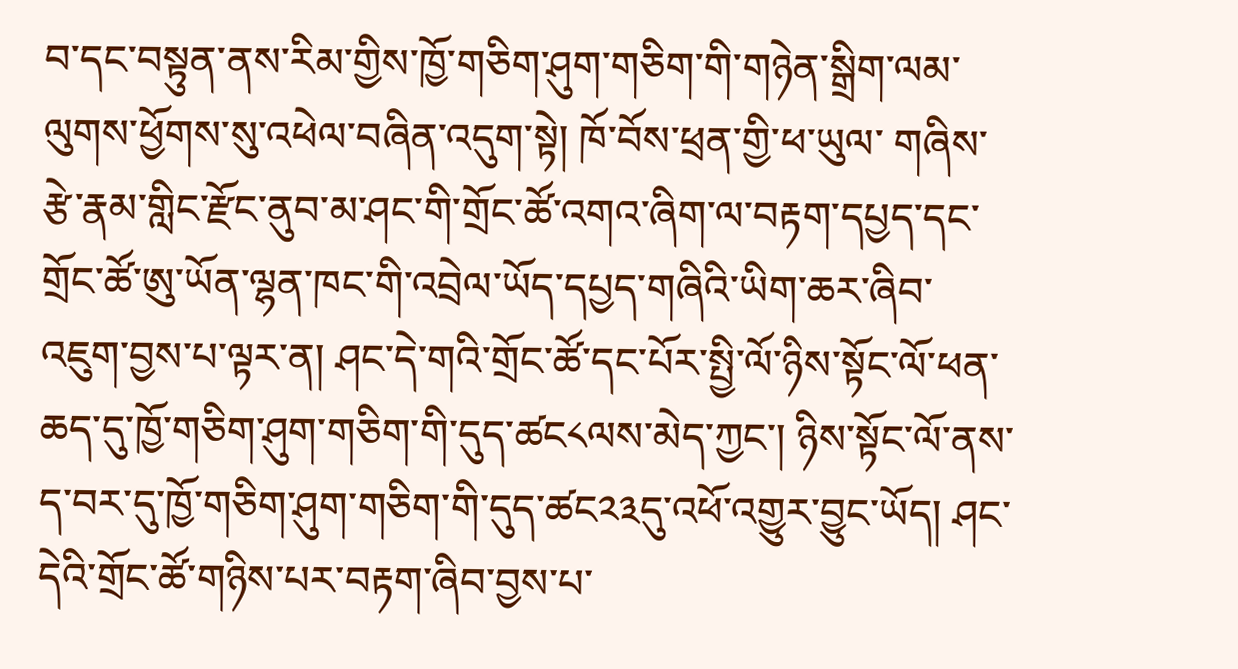བ་དང་བསྟུན་ནས་རིམ་གྱིས་ཁྱོ་གཅིག་ཤུག་གཅིག་གི་གཉེན་སྒྲིག་ལམ་ལུགས་ཕྱོགས་སུ་འཕེལ་བཞིན་འདུག་སྟེ། ཁོ་བོས་ཕྲན་གྱི་ཕ་ཡུལ་ གཞིས་རྩེ་རྣམ་གླིང་རྫོང་ནུབ་མ་ཤང་གི་གྲོང་ཚོ་འགའ་ཞིག་ལ་བརྟག་དཔྱད་དང་གྲོང་ཚོ་ཨུ་ཡོན་ལྷན་ཁང་གི་འབྲེལ་ཡོད་དཔྱད་གཞིའི་ཡིག་ཆར་ཞིབ་འཇུག་བྱས་པ་ལྟར་ན། ཤང་དེ་གའི་གྲོང་ཚོ་དང་པོར་སྤྱི་ལོ་ཉིས་སྟོང་ལོ་ཕན་ཆད་དུ་ཁྱོ་གཅིག་ཤུག་གཅིག་གི་དུད་ཚང༨ལས་མེད་ཀྱང་། ཉིས་སྟོང་ལོ་ནས་ད་བར་དུ་ཁྱོ་གཅིག་ཤུག་གཅིག་གི་དུད་ཚང༢༣དུ་འཕོ་འགྱུར་བྱུང་ཡོད། ཤང་དེའི་གྲོང་ཚོ་གཉིས་པར་བརྟག་ཞིབ་བྱས་པ་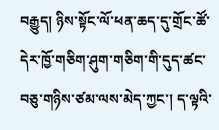བརྒྱུད། ཉིས་སྟོང་ལོ་ཕན་ཆད་དུ་གྲོང་ཚོ་དེར་ཁྱོ་གཅིག་ཤུག་གཅིག་གི་དུད་ཚང་བཅུ་གཉིས་ཙམ་ལས་མེད་ཀྱང་། ད་ལྟའི་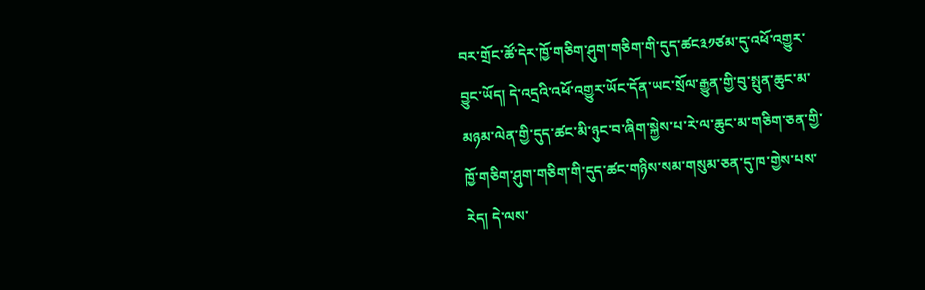བར་གྲོང་ཚོ་དེར་ཁྱོ་གཅིག་ཤུག་གཅིག་གི་དུད་ཚང༣༡ཙམ་དུ་འཕོ་འགྱུར་ བྱུང་ཡོད། དེ་འདྲའི་འཕོ་འགྱུར་ཡོང་དོན་ཡང་སྲོལ་རྒྱུན་གྱི་བུ་སྤུན་ཆུང་མ་མཉམ་ལེན་གྱི་དུད་ཚང་མི་ཉུང་བ་ཞིག་སྐྱེས་པ་རེ་ལ་ཆུང་མ་གཅིག་ཅན་གྱི་ཁྱོ་གཅིག་ཤུག་གཅིག་གི་དུད་ཚང་གཉིས་སམ་གསུམ་ཅན་དུ་ཁ་གྱེས་པས་རེད། དེ་ལས་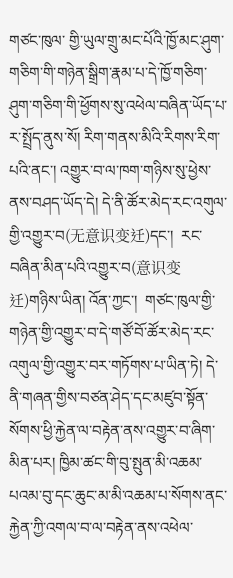གཙང་ཁུལ་ གྱི་ཡུལ་གྲུ་མང་པོའི་ཁྱོ་མང་ཤུག་གཅིག་གི་གཉེན་སྒྲིག་རྣམ་པ་དེ་ཁྱོ་གཅིག་ཤུག་གཅིག་གི་ཕྱོགས་སུ་འཕེལ་བཞིན་ཡོད་པ་ར་སྤྲོད་ནུས་སོ། རིག་གནས་མིའི་རིགས་རིག་པའི་ནང་། འགྱུར་བ་ལ་ཁག་གཉིས་སུ་ཕྱེས་ནས་བཤད་ཡོད་དེ། དེ་ནི་ཚོར་མེད་རང་འགུལ་གྱི་འགྱུར་བ(无意识变迁)དང་།  རང་བཞིན་མིན་པའི་འགྱུར་བ(意识变迁)གཉིས་ཡིན། འོན་ཀྱང་།  གཙང་ཁུལ་གྱི་གཉེན་གྱི་འགྱུར་བ་དེ་གཙོ་བོ་ཚོར་མེད་རང་འགུལ་གྱི་འགྱུར་བར་གཏོགས་པ་ཡིན་ཏེ། དེ་ནི་གཞན་གྱིས་བཙན་ཤེད་དང་མཛུབ་སྟོན་སོགས་ཕྱི་རྐྱེན་ལ་བརྟེན་ནས་འགྱུར་བ་ཞིག་མིན་པར། ཁྱིམ་ཚང་གི་བུ་སྤུན་མི་འཆམ་པའམ་བུ་དང་ཆུང་མ་མི་འཆམ་པ་སོགས་ནང་རྐྱེན་ཀྱི་འགལ་བ་ལ་བརྟེན་ནས་འཕེལ་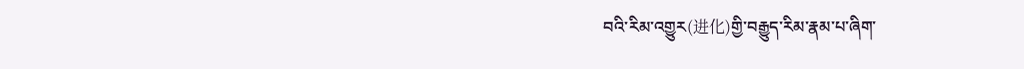བའི་རིམ་འགྱུར(进化)གྱི་བརྒྱུད་རིམ་རྣམ་པ་ཞིག་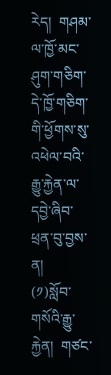རེད།  གཤམ་ལ་ཁྱོ་མང་ཤུག་གཅིག་དེ་ཁྱོ་གཅིག་གི་ཕྱོགས་སུ་འཕེལ་བའི་རྒྱུ་རྐྱེན་ལ་དབྱེ་ཞིབ་ཕྲན་བུ་བྱས་ན།
(༡)སློབ་གསོའི་རྒྱུ་རྐྱེན།  གཙང་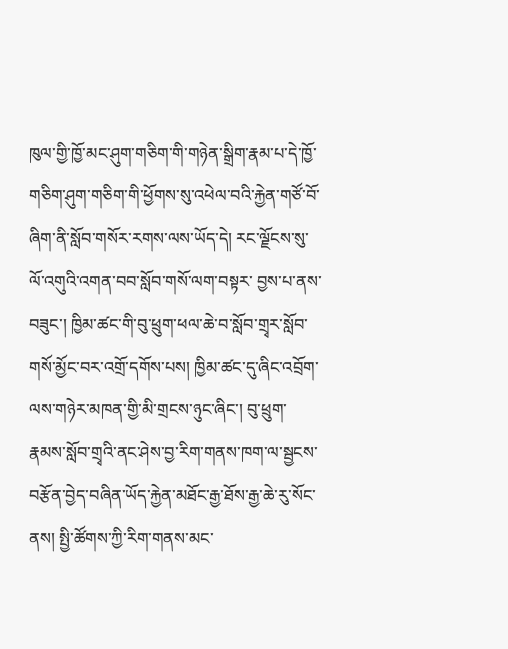ཁུལ་གྱི་ཁྱོ་མང་ཤུག་གཅིག་གི་གཉེན་སྒྲིག་རྣམ་པ་དེ་ཁྱོ་གཅིག་ཤུག་གཅིག་གི་ཕྱོགས་སུ་འཕེལ་བའི་རྐྱེན་གཙོ་བོ་ཞིག་ནི་སློབ་གསོར་རགས་ལས་ཡོད་དེ། རང་ལྗོངས་སུ་ལོ་འགུའི་འགན་བབ་སློབ་གསོ་ལག་བསྟར་ བྱས་པ་ནས་བཟུང་། ཁྱིམ་ཚང་གི་བུ་ཕྲུག་ཕལ་ཆེ་བ་སློབ་གྲྭར་སློབ་གསོ་མྱོང་བར་འགྲོ་དགོས་པས། ཁྱིམ་ཚང་དུ་ཞིང་འབྲོག་ ལས་གཉེར་མཁན་གྱི་མི་གྲངས་ཉུང་ཞིང་། བུ་ཕྲུག་རྣམས་སློབ་གྲྭའི་ནང་ཤེས་བྱ་རིག་གནས་ཁག་ལ་སྦྱངས་བརྩོན་བྱེད་བཞིན་ཡོད་རྐྱེན་མཐོང་རྒྱ་ཐོས་རྒྱ་ཆེ་རུ་སོང་ནས། སྤྱི་ཚོགས་ཀྱི་རིག་གནས་མང་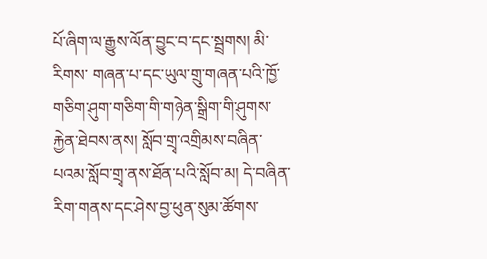པོ་ཞིག་ལ་རྒྱུས་ལོན་བྱུང་བ་དང་སྦྲགས། མི་རིགས་ གཞན་པ་དང་ཡུལ་གྲུ་གཞན་པའི་ཁྱོ་གཅིག་ཤུག་གཅིག་གི་གཉེན་སྒྲིག་གི་ཤུགས་རྐྱེན་ཐེབས་ནས། སློབ་གྲྭ་འགྲིམས་བཞིན་པའམ་སློབ་གྲྭ་ནས་ཐོན་པའི་སློབ་མ། དེ་བཞིན་རིག་གནས་དང་ཤེས་བྱ་ཕུན་སུམ་ཚོགས་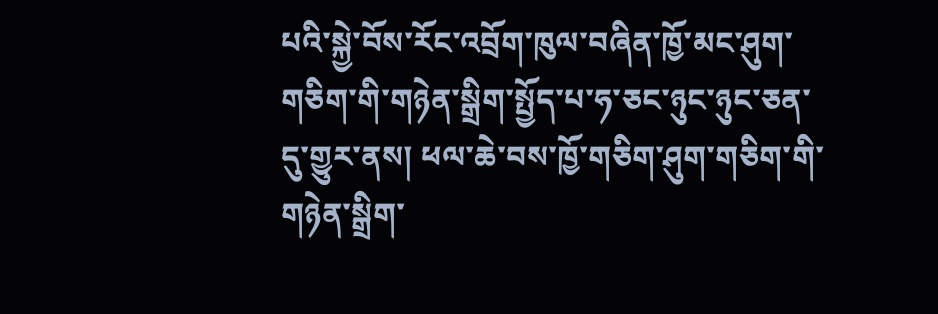པའི་སྐྱེ་བོས་རོང་འབྲོག་ཁུལ་བཞིན་ཁྱོ་མང་ཤུག་གཅིག་གི་གཉེན་སྒྲིག་སྤྱོད་པ་ཧ་ཅང་ཉུང་ཉུང་ཅན་དུ་གྱུར་ནས། ཕལ་ཆེ་བས་ཁྱོ་གཅིག་ཤུག་གཅིག་གི་གཉེན་སྒྲིག་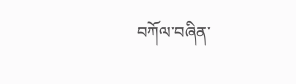བཀོལ་བཞིན་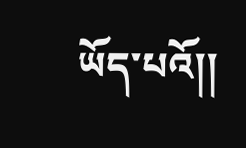ཡོད་པའོ།།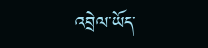འབྲེལ་ཡོད་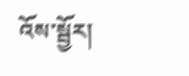འོས་སྦྱོར།